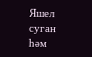Яшел суган һәм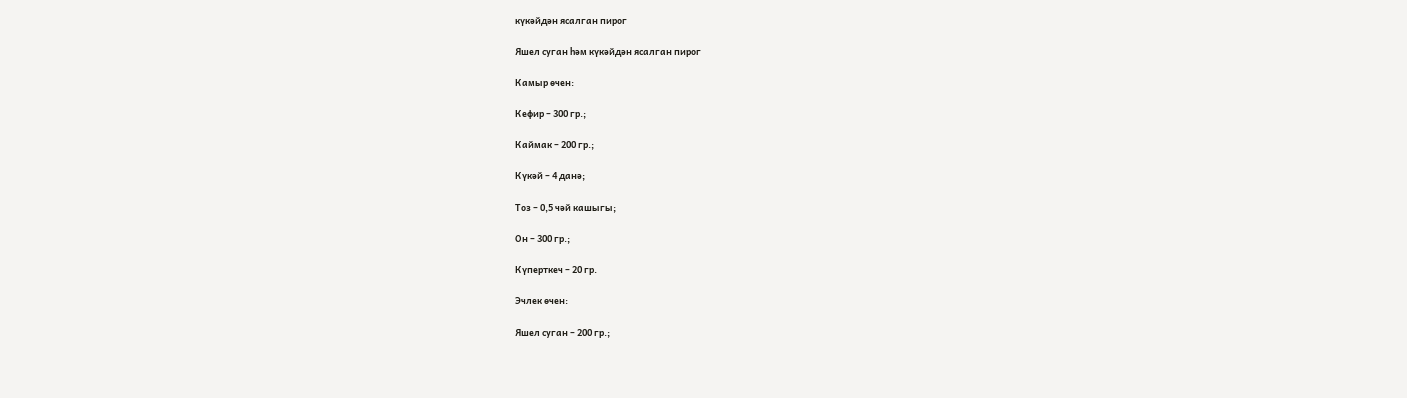күкәйдән ясалган пирог

Яшел суган һәм күкәйдән ясалган пирог

Камыр өчен:

Кефир – 300 гр.;

Каймак – 200 гр.;

Күкәй – 4 данә;

Тоз – 0,5 чәй кашыгы;

Он – 300 гр.;

Күперткеч – 20 гр.

Эчлек өчен:

Яшел суган – 200 гр.;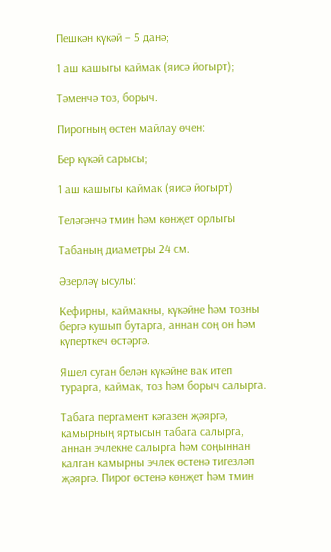Пешкән күкәй – 5 данә;

1 аш кашыгы каймак (яисә йогырт);

Тәменчә тоз, борыч.

Пирогның өстен майлау өчен:

Бер күкәй сарысы;

1 аш кашыгы каймак (яисә йогырт)

Теләгәнчә тмин һәм көнҗет орлыгы

Табаның диаметры 24 см.

Әзерләү ысулы:

Кефирны, каймакны, күкәйне һәм тозны бергә кушып бутарга, аннан соң он һәм күперткеч өстәргә.

Яшел суган белән күкәйне вак итеп турарга, каймак, тоз һәм борыч салырга.

Табага пергамент кәгазен җәяргә, камырның яртысын табага салырга, аннан эчлекне салырга һәм соңыннан калган камырны эчлек өстенә тигезләп җәяргә. Пирог өстенә көнҗет һәм тмин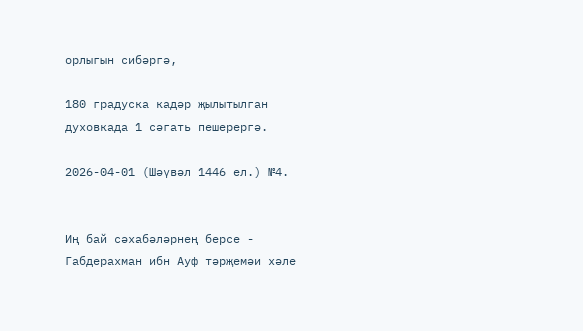орлыгын сибәргә,

180 градуска кадәр җылытылган духовкада 1 сәгать пешерергә.

2026-04-01 (Шәүвәл 1446 ел.) №4.


Иң бай сәхабәләрнең берсе - Габдерахман ибн Ауф тәрҗемәи хәле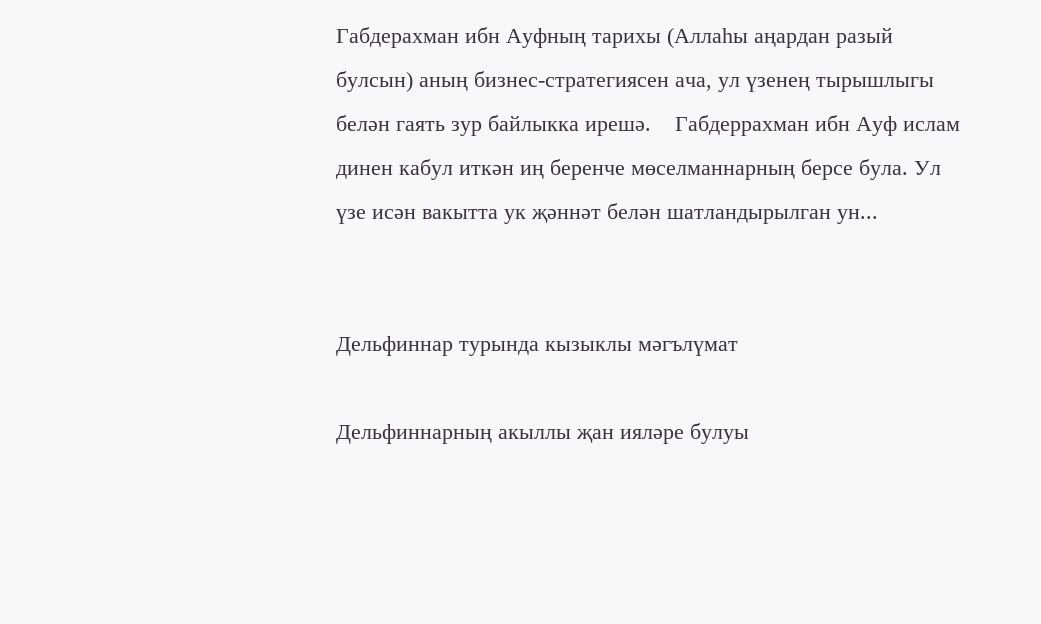Габдерахман ибн Ауфның тарихы (Аллаһы аңардан разый булсын) аның бизнес-стратегиясен ача, ул үзенең тырышлыгы белән гаять зур байлыкка ирешә.    Габдеррахман ибн Ауф ислам динен кабул иткән иң беренче мөселманнарның берсе була. Ул үзе исән вакытта ук җәннәт белән шатландырылган ун...


Дельфиннар турында кызыклы мәгълүмат

Дельфиннарның акыллы җан ияләре булуы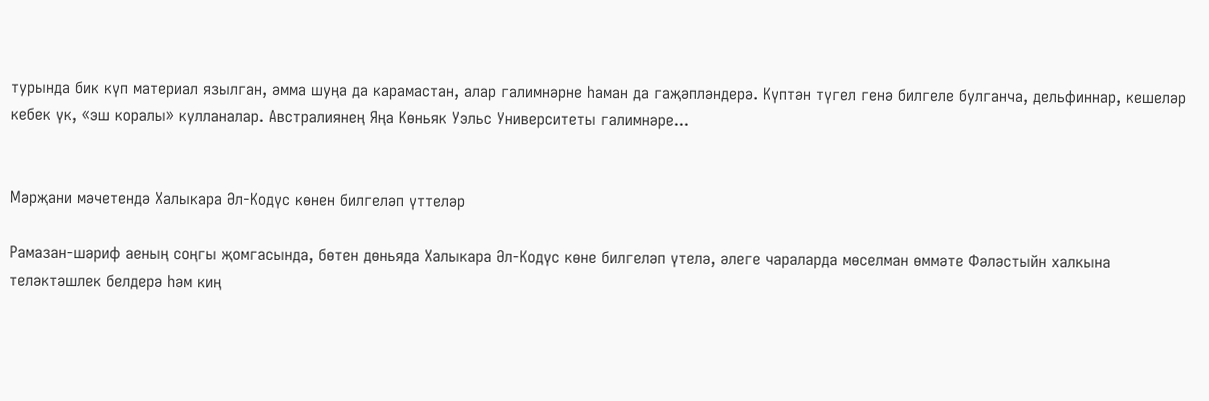турында бик күп материал язылган, әмма шуңа да карамастан, алар галимнәрне һаман да гаҗәпләндерә. Күптән түгел генә билгеле булганча, дельфиннар, кешеләр кебек үк, «эш коралы» кулланалар. Австралиянең Яңа Көньяк Уэльс Университеты галимнәре...


Мәрҗани мәчетендә Халыкара Әл-Кодүс көнен билгеләп үттеләр

Рамазан-шәриф аеның соңгы җомгасында, бөтен дөньяда Халыкара Әл-Кодүс көне билгеләп үтелә, әлеге чараларда мөселман өммәте Фәләстыйн халкына теләктәшлек белдерә һәм киң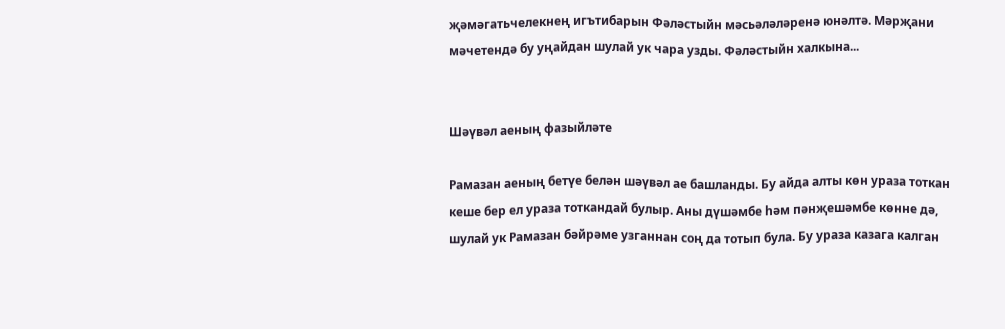җәмәгатьчелекнең игътибарын Фәләстыйн мәсьәләләренә юнәлтә. Мәрҗани мәчетендә бу уңайдан шулай ук чара узды. Фәләстыйн халкына...


Шәүвәл аеның фазыйләте

Рамазан аеның бетүе белән шәүвәл ае башланды. Бу айда алты көн ураза тоткан кеше бер ел ураза тоткандай булыр. Аны дүшәмбе һәм пәнҗешәмбе көнне дә, шулай ук Рамазан бәйрәме узганнан соң да тотып була. Бу ураза казага калган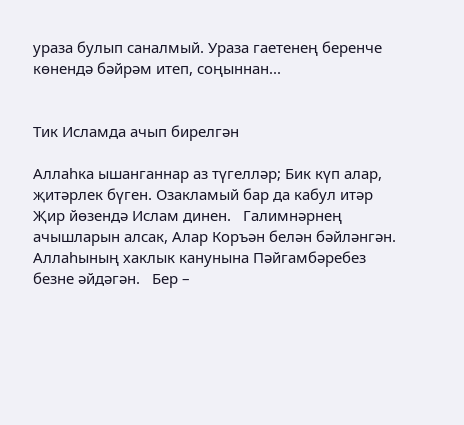ураза булып саналмый. Ураза гаетенең беренче көнендә бәйрәм итеп, соңыннан...


Тик Исламда ачып бирелгән

Аллаһка ышанганнар аз түгелләр; Бик күп алар, җитәрлек бүген. Озакламый бар да кабул итәр Җир йөзендә Ислам динен.   Галимнәрнең ачышларын алсак, Алар Коръән белән бәйләнгән. Аллаһының хаклык канунына Пәйгамбәребез безне әйдәгән.   Бер –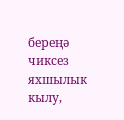береңә чиксез яхшылык кылу,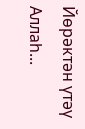Йөрәктән үтәү Аллаһ...